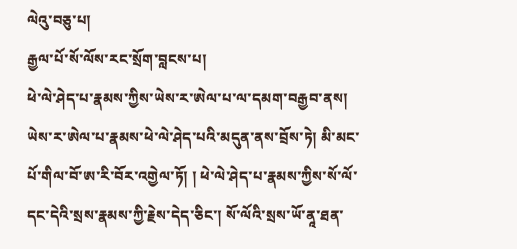ལེའུ་བཅུ་པ།
རྒྱལ་པོ་སོ་ལོས་རང་སྲོག་བླངས་པ།
ཕེ་ལེ་ཤེད་པ་རྣམས་ཀྱིས་ཡེས་ར་ཨེལ་པ་ལ་དམག་བརྒྱབ་ནས། ཡེས་ར་ཨེལ་པ་རྣམས་ཕེ་ལེ་ཤེད་པའི་མདུན་ནས་བྲོས་ཏེ། མི་མང་པོ་གིལ་བོ་ཨ་རི་བོར་འགྱེལ་ཏོ། ། ཕེ་ལེ་ཤེད་པ་རྣམས་ཀྱིས་སོ་ལོ་དང་དེའི་སྲས་རྣམས་ཀྱི་རྗེས་དེད་ཅིང་། སོ་ལོའི་སྲས་ཡོ་ནཱ་ཐན་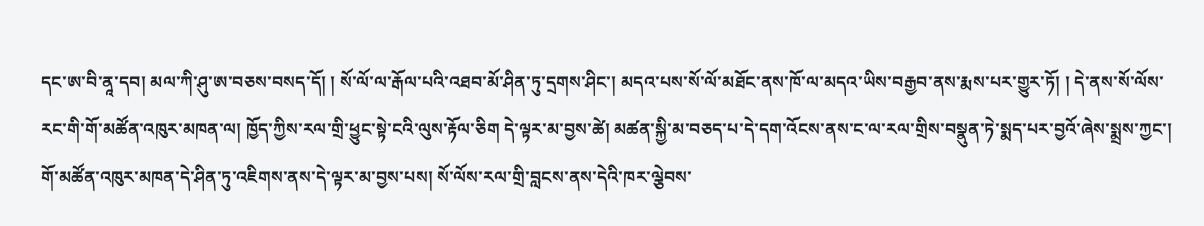དང་ཨ་བི་ནཱ་དབ། མལ་ཀི་ཤུ་ཨ་བཅས་བསད་དོ། ། སོ་ལོ་ལ་རྒོལ་པའི་འཐབ་མོ་ཤིན་ཏུ་དྲགས་ཤིང་། མདའ་པས་སོ་ལོ་མཐོང་ནས་ཁོ་ལ་མདའ་ཡིས་བརྒྱབ་ནས་རྨས་པར་གྱུར་ཏོ། ། དེ་ནས་སོ་ལོས་རང་གི་གོ་མཚོན་འཁུར་མཁན་ལ། ཁྱོད་ཀྱིས་རལ་གྲི་ཕྱུང་སྟེ་ངའི་ལུས་རྟོལ་ཅིག དེ་ལྟར་མ་བྱས་ཚེ། མཚན་སྐྱི་མ་བཅད་པ་དེ་དག་འོངས་ནས་ང་ལ་རལ་གྲིས་བསྣུན་ཏེ་སྨད་པར་བྱའོ་ཞེས་སྨྲས་ཀྱང་། གོ་མཚོན་འཁུར་མཁན་དེ་ཤིན་ཏུ་འཇིགས་ནས་དེ་ལྟར་མ་བྱས་པས། སོ་ལོས་རལ་གྲི་བླངས་ནས་དེའི་ཁར་ལྕེབས་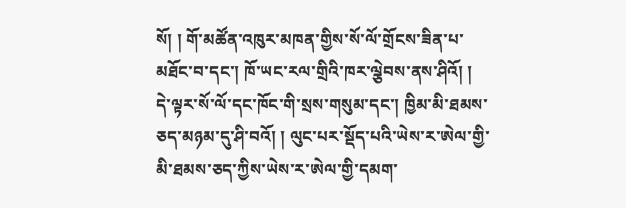སོ། ། གོ་མཚོན་འཁུར་མཁན་གྱིས་སོ་ལོ་གྲོངས་ཟིན་པ་མཐོང་བ་དང་། ཁོ་ཡང་རལ་གྲིའི་ཁར་ལྕེབས་ནས་ཤིའོ། ། དེ་ལྟར་སོ་ལོ་དང་ཁོང་གི་སྲས་གསུམ་དང་། ཁྱིམ་མི་ཐམས་ཅད་མཉམ་དུ་ཤི་བའོ། ། ལུང་པར་སྡོད་པའི་ཡེས་ར་ཨེལ་གྱི་མི་ཐམས་ཅད་ཀྱིས་ཡེས་ར་ཨེལ་གྱི་དམག་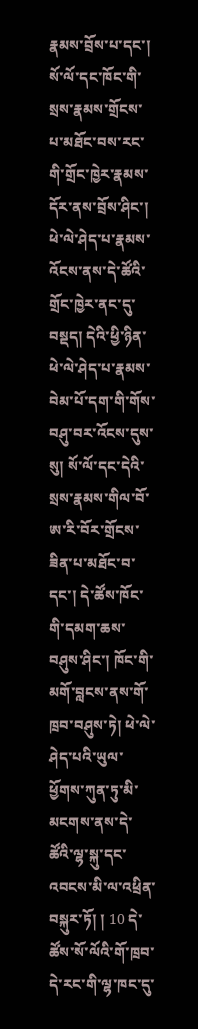རྣམས་བྲོས་པ་དང་། སོ་ལོ་དང་ཁོང་གི་སྲས་རྣམས་གྲོངས་པ་མཐོང་བས་རང་གི་གྲོང་ཁྱེར་རྣམས་དོར་ནས་བྲོས་ཤིང་། ཕེ་ལེ་ཤེད་པ་རྣམས་འོངས་ནས་དེ་ཚོའི་གྲོང་ཁྱེར་ནང་དུ་བསྡད། དེའི་ཕྱི་ཉིན་ཕེ་ལེ་ཤེད་པ་རྣམས་བེམ་པོ་དག་གི་གོས་བཤུ་བར་འོངས་དུས་སུ། སོ་ལོ་དང་དེའི་སྲས་རྣམས་གིལ་བོ་ཨ་རི་བོར་གྲོངས་ཟིན་པ་མཐོང་བ་དང་། དེ་ཚོས་ཁོང་གི་དམག་ཆས་བཤུས་ཤིང་། ཁོང་གི་མགོ་བླངས་ནས་གོ་ཁྲབ་བཤུས་ཏེ། ཕེ་ལེ་ཤེད་པའི་ཡུལ་ཕྱོགས་ཀུན་ཏུ་མི་མངགས་ནས་དེ་ཚོའི་ལྷ་སྐུ་དང་འབངས་མི་ལ་འཕྲིན་བསྐུར་ཏོ། ། 10 དེ་ཚོས་སོ་ལོའི་གོ་ཁྲབ་དེ་རང་གི་ལྷ་ཁང་དུ་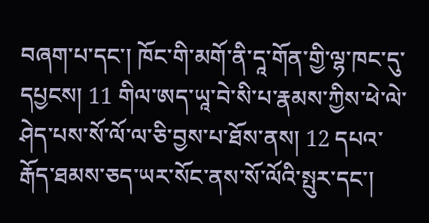བཞག་པ་དང་། ཁོང་གི་མགོ་ནི་དཱ་གོན་གྱི་ལྷ་ཁང་དུ་དཔྱངས། 11 གིལ་ཨད་ཡཱ་བེ་སི་པ་རྣམས་ཀྱིས་ཕེ་ལེ་ཤེད་པས་སོ་ལོ་ལ་ཅི་བྱས་པ་ཐོས་ནས། 12 དཔའ་རྒོད་ཐམས་ཅད་ཡར་སོང་ནས་སོ་ལོའི་སྤུར་དང་།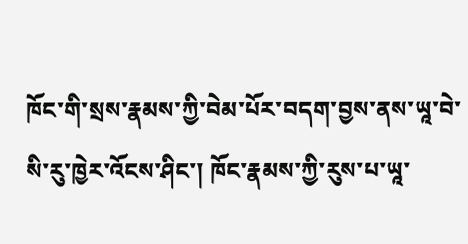ཁོང་གི་སྲས་རྣམས་ཀྱི་བེམ་པོར་བདག་བྱས་ནས་ཡཱ་བེ་སི་རུ་ཁྱེར་འོངས་ཤིང་། ཁོང་རྣམས་ཀྱི་རུས་པ་ཡཱ་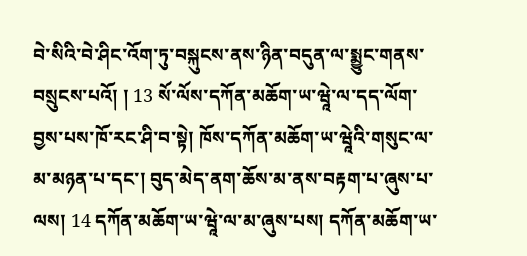བེ་སིའི་བེ་ཤིང་འོག་ཏུ་བསྐུངས་ནས་ཉིན་བདུན་ལ་སྨྱུང་གནས་བསྲུངས་པའོ། ། 13 སོ་ལོས་དཀོན་མཆོག་ཡ་ཝཱེ་ལ་དད་ལོག་བྱས་པས་ཁོ་རང་ཤི་བ་སྟེ། ཁོས་དཀོན་མཆོག་ཡ་ཝཱེའི་གསུང་ལ་མ་མཉན་པ་དང་། བུད་མེད་ནག་ཆོས་མ་ནས་བརྟག་པ་ཞུས་པ་ལས། 14 དཀོན་མཆོག་ཡ་ཝཱེ་ལ་མ་ཞུས་པས། དཀོན་མཆོག་ཡ་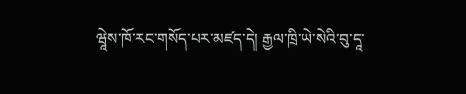ཝཱེས་ཁོ་རང་གསོད་པར་མཛད་དེ། རྒྱལ་ཁྲི་ཡེ་སེའི་བུ་དཱ་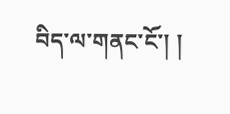བིད་ལ་གནང་ངོ་། །